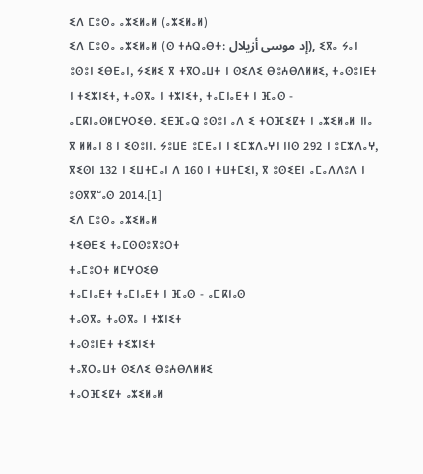ⵉⴷ ⵎⵓⵙⴰ ⴰⵣⵉⵍⴰⵍ (ⴰⵣⵉⵍⴰⵍ)
ⵉⴷ ⵎⵓⵙⴰ ⴰⵣⵉⵍⴰⵍ (ⵙ ⵜⵄⵕⴰⴱⵜ: إد موسى أزيلال), ⵉⴳⴰ ⵢⴰⵏ ⵓⵙⵓⵏ ⵉⴱⴹⴰⵏ, ⵢⵉⵍⵉ ⴳ ⵜⴳⵔⴰⵡⵜ ⵏ ⵙⵉⴷⵉ ⴱⵓⵄⴱⴷⵍⵍⵉ, ⵜⴰⵙⵓⵏⴹⵜ ⵏ ⵜⵉⵣⵏⵉⵜ, ⵜⴰⵙⴳⴰ ⵏ ⵜⵣⵏⵉⵜ, ⵜⴰⵎⵏⴰⴹⵜ ⵏ ⴼⴰⵙ - ⴰⵎⴽⵏⴰⵙⵍⵎⵖⵔⵉⴱ. ⵉⴹⴼⴰⵕ ⵓⵙⵓⵏ ⴰⴷ ⵉ ⵜⵔⴼⵉⵇⵜ ⵏ ⴰⵣⵉⵍⴰⵍ ⵏⵏⴰ ⴳ ⵍⵍⴰⵏ 8 ⵏ ⵉⵙⵓⵏⵏ. ⵢⵓⵡⴹ ⵓⵎⴹⴰⵏ ⵏ ⵉⵎⵣⴷⴰⵖⵏ ⵏⵏⵙ 292 ⵏ ⵓⵎⵣⴷⴰⵖ, ⴳⵉⵙⵏ 132 ⵏ ⵉⵡⵜⵎⴰⵏ ⴷ 160 ⵏ ⵜⵡⵜⵎⵉⵏ, ⴳ ⵓⵙⵉⴹⵏ ⴰⵎⴰⴷⴷⵓⴷ ⵏ ⵓⵙⴳⴳⵯⴰⵙ 2014.[1]
ⵉⴷ ⵎⵓⵙⴰ ⴰⵣⵉⵍⴰⵍ
ⵜⵉⴱⴹⵉ ⵜⴰⵎⵙⵙⵓⴳⵓⵔⵜ
ⵜⴰⵎⵓⵔⵜ ⵍⵎⵖⵔⵉⴱ
ⵜⴰⵎⵏⴰⴹⵜ ⵜⴰⵎⵏⴰⴹⵜ ⵏ ⴼⴰⵙ - ⴰⵎⴽⵏⴰⵙ
ⵜⴰⵙⴳⴰ ⵜⴰⵙⴳⴰ ⵏ ⵜⵣⵏⵉⵜ
ⵜⴰⵙⵓⵏⴹⵜ ⵜⵉⵣⵏⵉⵜ
ⵜⴰⴳⵔⴰⵡⵜ ⵙⵉⴷⵉ ⴱⵓⵄⴱⴷⵍⵍⵉ
ⵜⴰⵔⴼⵉⵇⵜ ⴰⵣⵉⵍⴰⵍ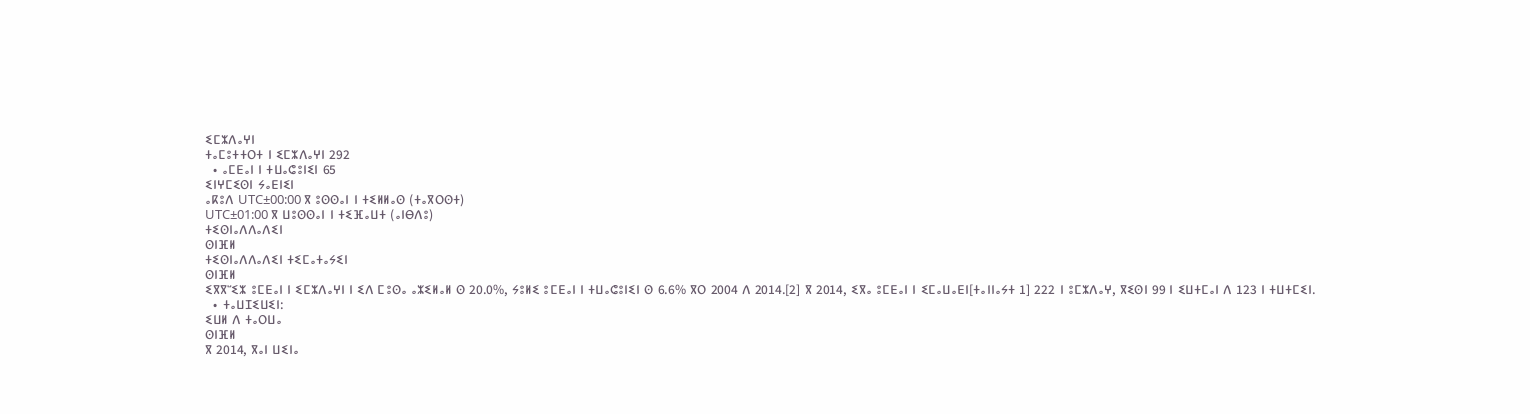ⵉⵎⵣⴷⴰⵖⵏ
ⵜⴰⵎⵓⵜⵜⵔⵜ ⵏ ⵉⵎⵣⴷⴰⵖⵏ 292
  • ⴰⵎⴹⴰⵏ ⵏ ⵜⵡⴰⵛⵓⵏⵉⵏ 65
ⵉⵏⵖⵎⵉⵙⵏ ⵢⴰⴹⵏⵉⵏ
ⴰⴽⵓⴷ UTC±00:00 ⴳ ⵓⵙⵙⴰⵏ ⵏ ⵜⵉⵍⵍⴰⵙ (ⵜⴰⴳⵔⵙⵜ)
UTC±01:00 ⴳ ⵡⵓⵙⵙⴰⵏ ⵏ ⵜⵉⴼⴰⵡⵜ (ⴰⵏⴱⴷⵓ)
ⵜⵉⵙⵏⴰⴷⴷⴰⴷⵉⵏ
ⵙⵏⴼⵍ
ⵜⵉⵙⵏⴰⴷⴷⴰⴷⵉⵏ ⵜⵉⵎⴰⵜⴰⵢⵉⵏ
ⵙⵏⴼⵍ
ⵉⴳⴳⵯⵉⵣ ⵓⵎⴹⴰⵏ ⵏ ⵉⵎⵣⴷⴰⵖⵏ ⵏ ⵉⴷ ⵎⵓⵙⴰ ⴰⵣⵉⵍⴰⵍ ⵙ 20.0%, ⵢⵓⵍⵉ ⵓⵎⴹⴰⵏ ⵏ ⵜⵡⴰⵛⵓⵏⵉⵏ ⵙ 6.6% ⴳⵔ 2004 ⴷ 2014.[2] ⴳ 2014, ⵉⴳⴰ ⵓⵎⴹⴰⵏ ⵏ ⵉⵎⴰⵡⴰⴹⵏ[ⵜⴰⵏⵏⴰⵢⵜ 1] 222 ⵏ ⵓⵎⵣⴷⴰⵖ, ⴳⵉⵙⵏ 99 ⵏ ⵉⵡⵜⵎⴰⵏ ⴷ 123 ⵏ ⵜⵡⵜⵎⵉⵏ.
  • ⵜⴰⵡⵊⵉⵡⵉⵏ:
ⵉⵡⵍ ⴷ ⵜⴰⵔⵡⴰ
ⵙⵏⴼⵍ
ⴳ 2014, ⴳⴰⵏ ⵡⵉⵏⴰ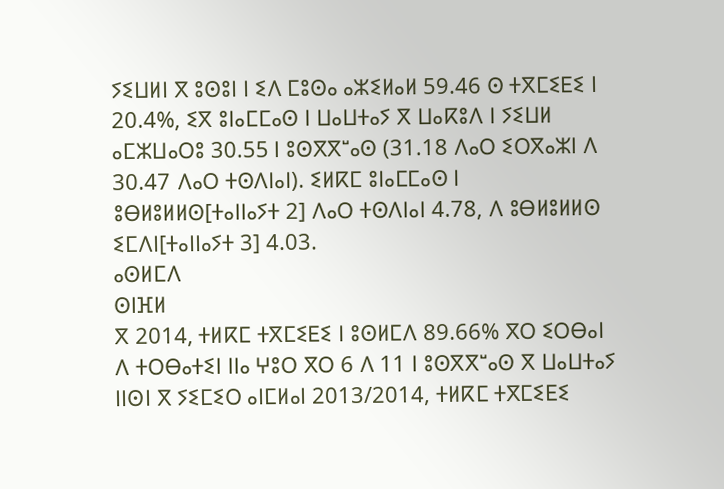ⵢⵉⵡⵍⵏ ⴳ ⵓⵙⵓⵏ ⵏ ⵉⴷ ⵎⵓⵙⴰ ⴰⵣⵉⵍⴰⵍ 59.46 ⵙ ⵜⴳⵎⵉⴹⵉ ⵏ 20.4%, ⵉⴳ ⵓⵏⴰⵎⵎⴰⵙ ⵏ ⵡⴰⵡⵜⴰⵢ ⴳ ⵡⴰⴽⵓⴷ ⵏ ⵢⵉⵡⵍ ⴰⵎⵣⵡⴰⵔⵓ 30.55 ⵏ ⵓⵙⴳⴳⵯⴰⵙ (31.18 ⴷⴰⵔ ⵉⵔⴳⴰⵣⵏ ⴷ 30.47 ⴷⴰⵔ ⵜⵙⴷⵏⴰⵏ). ⵉⵍⴽⵎ ⵓⵏⴰⵎⵎⴰⵙ ⵏ ⵓⴱⵍⵓⵍⵍⵙ[ⵜⴰⵏⵏⴰⵢⵜ 2] ⴷⴰⵔ ⵜⵙⴷⵏⴰⵏ 4.78, ⴷ ⵓⴱⵍⵓⵍⵍⵙ ⵉⵎⴷⵏ[ⵜⴰⵏⵏⴰⵢⵜ 3] 4.03.
ⴰⵙⵍⵎⴷ
ⵙⵏⴼⵍ
ⴳ 2014, ⵜⵍⴽⵎ ⵜⴳⵎⵉⴹⵉ ⵏ ⵓⵙⵍⵎⴷ 89.66% ⴳⵔ ⵉⵔⴱⴰⵏ ⴷ ⵜⵔⴱⴰⵜⵉⵏ ⵏⵏⴰ ⵖⵓⵔ ⴳⵔ 6 ⴷ 11 ⵏ ⵓⵙⴳⴳⵯⴰⵙ ⴳ ⵡⴰⵡⵜⴰⵢ ⵏⵏⵙⵏ ⴳ ⵢⵉⵎⵉⵔ ⴰⵏⵎⵍⴰⵏ 2013/2014, ⵜⵍⴽⵎ ⵜⴳⵎⵉⴹⵉ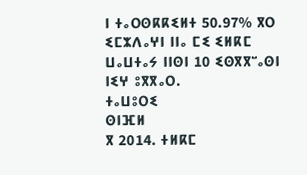ⵏ ⵜⴰⵔⵙⴽⴽⵉⵍⵜ 50.97% ⴳⵔ ⵉⵎⵣⴷⴰⵖⵏ ⵏⵏⴰ ⵎⵉ ⵉⵍⴽⵎ ⵡⴰⵡⵜⴰⵢ ⵏⵏⵙⵏ 10 ⵉⵙⴳⴳⵯⴰⵙⵏ ⵏⵉⵖ ⵓⴳⴳⴰⵔ.
ⵜⴰⵡⵓⵔⵉ
ⵙⵏⴼⵍ
ⴳ 2014. ⵜⵍⴽⵎ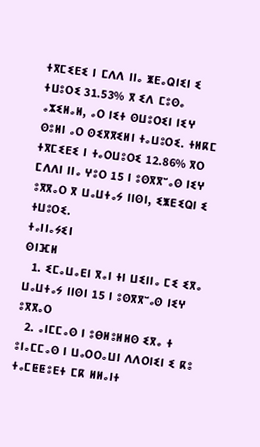ⵜⴳⵎⵉⴹⵉ ⵏ ⵎⴷⴷ ⵏⵏⴰ ⵥⴹⴰⵕⵏⵉⵏ ⵉ ⵜⵡⵓⵔⵉ 31.53% ⴳ ⵉⴷ ⵎⵓⵙⴰ ⴰⵣⵉⵍⴰⵍ, ⴰⵔ ⵏⵉⵜ ⵙⵡⵓⵔⵉⵏ ⵏⵉⵖ ⵙⵓⵍⵏ ⴰⵔ ⵙⵉⴳⴳⵉⵍⵏ ⵜⴰⵡⵓⵔⵉ. ⵜⵍⴽⵎ ⵜⴳⵎⵉⴹⵉ ⵏ ⵜⴰⵔⵡⵓⵔⵉ 12.86% ⴳⵔ ⵎⴷⴷⵏ ⵏⵏⴰ ⵖⵓⵔ 15 ⵏ ⵓⵙⴳⴳⵯⴰⵙ ⵏⵉⵖ ⵓⴳⴳⴰⵔ ⴳ ⵡⴰⵡⵜⴰⵢ ⵏⵏⵙⵏ, ⵉⵥⴹⵉⵕⵏ ⵉ ⵜⵡⵓⵔⵉ.
ⵜⴰⵏⵏⴰⵢⵉⵏ
ⵙⵏⴼⵍ
  1. ⵉⵎⴰⵡⴰⴹⵏ ⴳⴰⵏ ⵜⵏ ⵡⵉⵏⵏⴰ ⵎⵉ ⵉⴳⴰ ⵡⴰⵡⵜⴰⵢ ⵏⵏⵙⵏ 15 ⵏ ⵓⵙⴳⴳⵯⴰⵙ ⵏⵉⵖ ⵓⴳⴳⴰⵔ
  2. ⴰⵏⵎⵎⴰⵙ ⵏ ⵓⴱⵍⵓⵍⵍⵙ ⵉⴳⴰ ⵜ ⵓⵏⴰⵎⵎⴰⵙ ⵏ ⵡⴰⵔⵔⴰⵡⵏ ⴷⴷⵔⵏⵉⵏ ⵉ ⴽⵓ ⵜⴰⵎⵟⵟⵓⴹⵜ ⵎⴽ ⵍⵍⴰⵏⵜ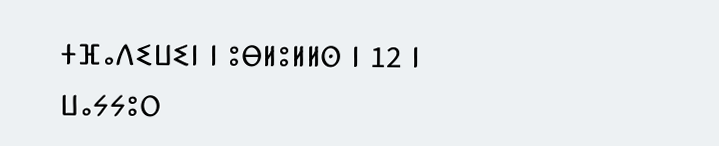ⵜⴼⴰⴷⵉⵡⵉⵏ ⵏ ⵓⴱⵍⵓⵍⵍⵙ ⵏ 12 ⵏ ⵡⴰⵢⵢⵓⵔ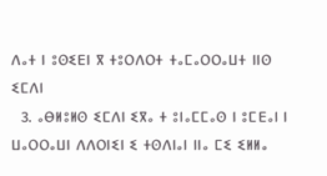ⴷⴰⵜ ⵏ ⵓⵙⵉⴹⵏ ⴳ ⵜⵓⵔⴷⵔⵜ ⵜⴰⵎⴰⵔⵔⴰⵡⵜ ⵏⵏⵙ ⵉⵎⴷⵏ
  3. ⴰⴱⵍⵓⵍⵙ ⵉⵎⴷⵏ ⵉⴳⴰ ⵜ ⵓⵏⴰⵎⵎⴰⵙ ⵏ ⵓⵎⴹⴰⵏ ⵏ ⵡⴰⵔⵔⴰⵡⵏ ⴷⴷⵔⵏⵉⵏ ⵉ ⵜⵙⴷⵏⴰⵏ ⵏⵏⴰ ⵎⵉ ⵉⵍⵍⴰ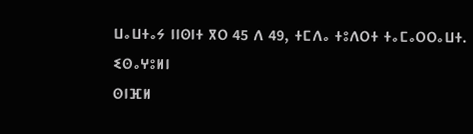ⵡⴰⵡⵜⴰⵢ ⵏⵏⵙⵏⵜ ⴳⵔ 45 ⴷ 49, ⵜⵎⴷⴰ ⵜⵓⴷⵔⵜ ⵜⴰⵎⴰⵔⵔⴰⵡⵜ.
ⵉⵙⴰⵖⵓⵍⵏ
ⵙⵏⴼⵍ